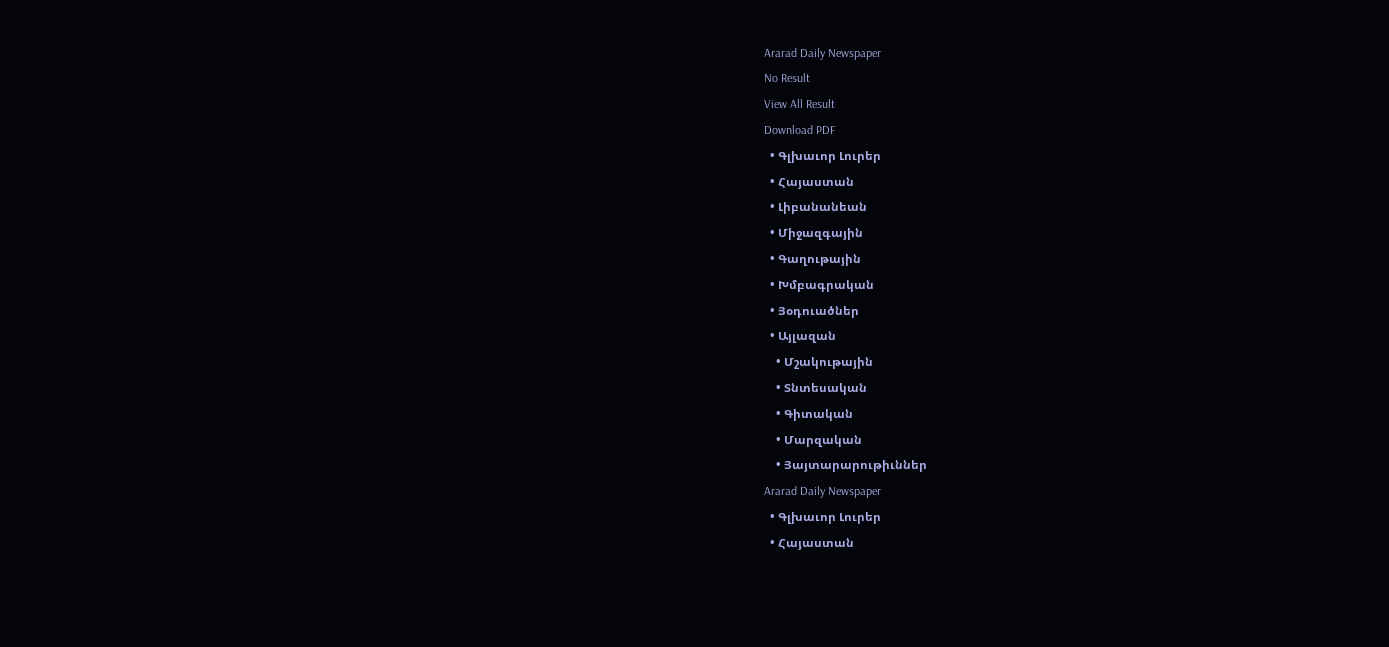Ararad Daily Newspaper
No Result
View All Result
Download PDF
  • Գլխաւոր Լուրեր
  • Հայաստան
  • Լիբանանեան
  • Միջազգային
  • Գաղութային
  • Խմբագրական
  • Յօդուածներ
  • Այլազան
    • Մշակութային
    • Տնտեսական
    • Գիտական
    • Մարզական
    • Յայտարարութիւններ
Ararad Daily Newspaper
  • Գլխաւոր Լուրեր
  • Հայաստան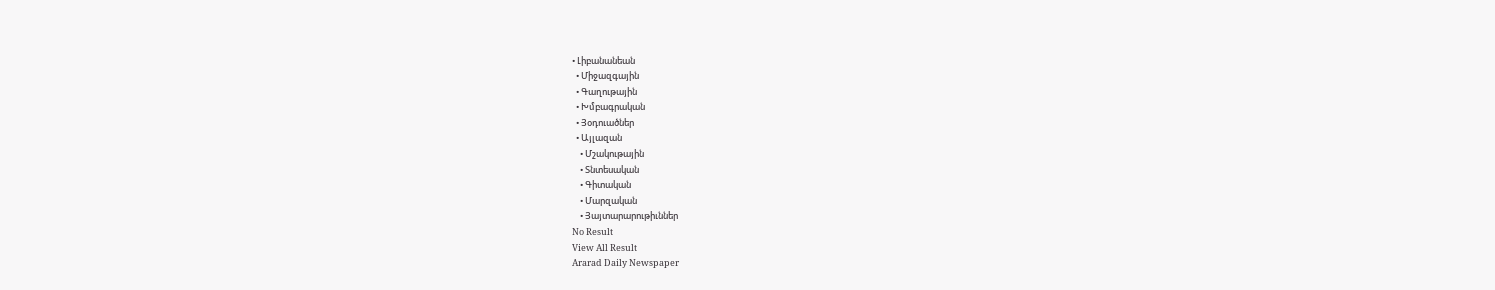• Լիբանանեան
  • Միջազգային
  • Գաղութային
  • Խմբագրական
  • Յօդուածներ
  • Այլազան
    • Մշակութային
    • Տնտեսական
    • Գիտական
    • Մարզական
    • Յայտարարութիւններ
No Result
View All Result
Ararad Daily Newspaper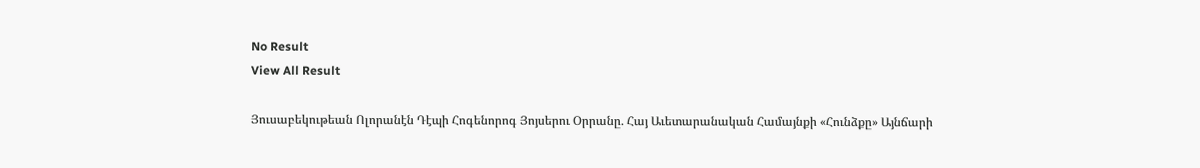No Result
View All Result

Յուսաբեկութեան Ոլորանէն Դէպի Հոգենորոգ Յոյսերու Օրրանը. Հայ Աւետարանական Համայնքի «Հունձքը» Այնճարի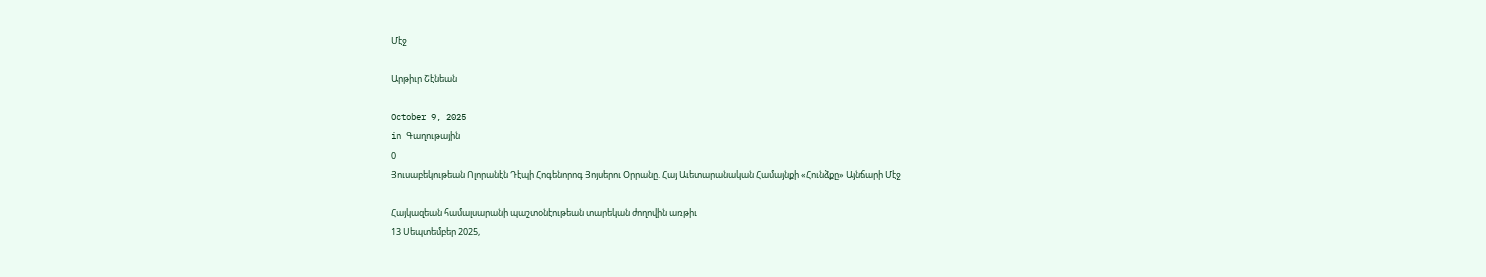Մէջ

Արթիւր Շէնեան

October 9, 2025
in Գաղութային
0
Յուսաբեկութեան Ոլորանէն Դէպի Հոգենորոգ Յոյսերու Օրրանը. Հայ Աւետարանական Համայնքի «Հունձքը» Այնճարի Մէջ

Հայկազեան համալսարանի պաշտօնէութեան տարեկան ժողովին առթիւ
13 Սեպտեմբեր 2025,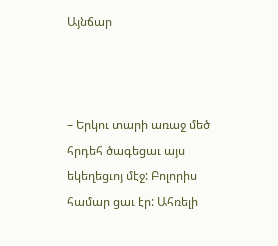Այնճար



– Երկու տարի առաջ մեծ հրդեհ ծագեցաւ այս եկեղեցւոյ մէջ: Բոլորիս համար ցաւ էր: Ահռելի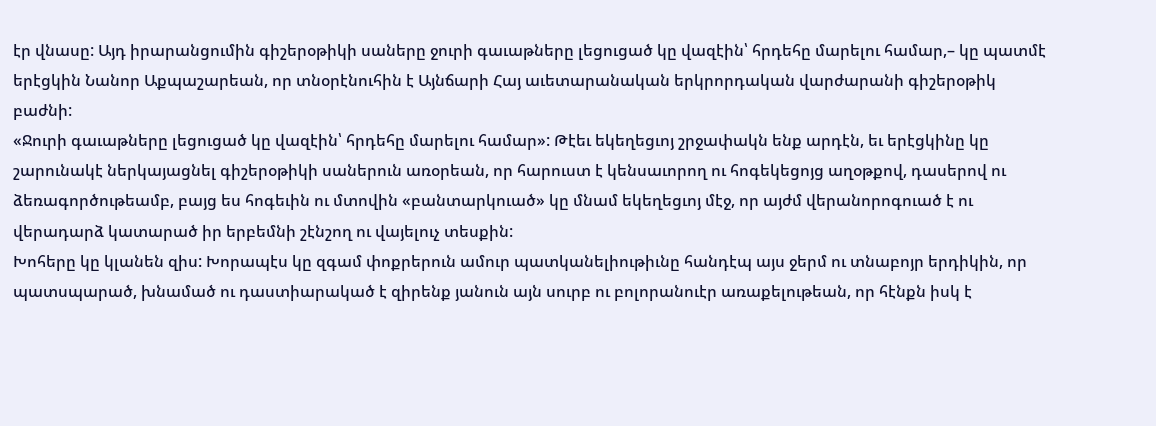էր վնասը: Այդ իրարանցումին գիշերօթիկի սաները ջուրի գաւաթները լեցուցած կը վազէին՝ հրդեհը մարելու համար,– կը պատմէ երէցկին Նանոր Աքպաշարեան, որ տնօրէնուհին է Այնճարի Հայ աւետարանական երկրորդական վարժարանի գիշերօթիկ բաժնի:
«Ջուրի գաւաթները լեցուցած կը վազէին՝ հրդեհը մարելու համար»: Թէեւ եկեղեցւոյ շրջափակն ենք արդէն, եւ երէցկինը կը շարունակէ ներկայացնել գիշերօթիկի սաներուն առօրեան, որ հարուստ է կենսաւորող ու հոգեկեցոյց աղօթքով, դասերով ու ձեռագործութեամբ, բայց ես հոգեւին ու մտովին «բանտարկուած» կը մնամ եկեղեցւոյ մէջ, որ այժմ վերանորոգուած է ու վերադարձ կատարած իր երբեմնի շէնշող ու վայելուչ տեսքին:
Խոհերը կը կլանեն զիս: Խորապէս կը զգամ փոքրերուն ամուր պատկանելիութիւնը հանդէպ այս ջերմ ու տնաբոյր երդիկին, որ պատսպարած, խնամած ու դաստիարակած է զիրենք յանուն այն սուրբ ու բոլորանուէր առաքելութեան, որ հէնքն իսկ է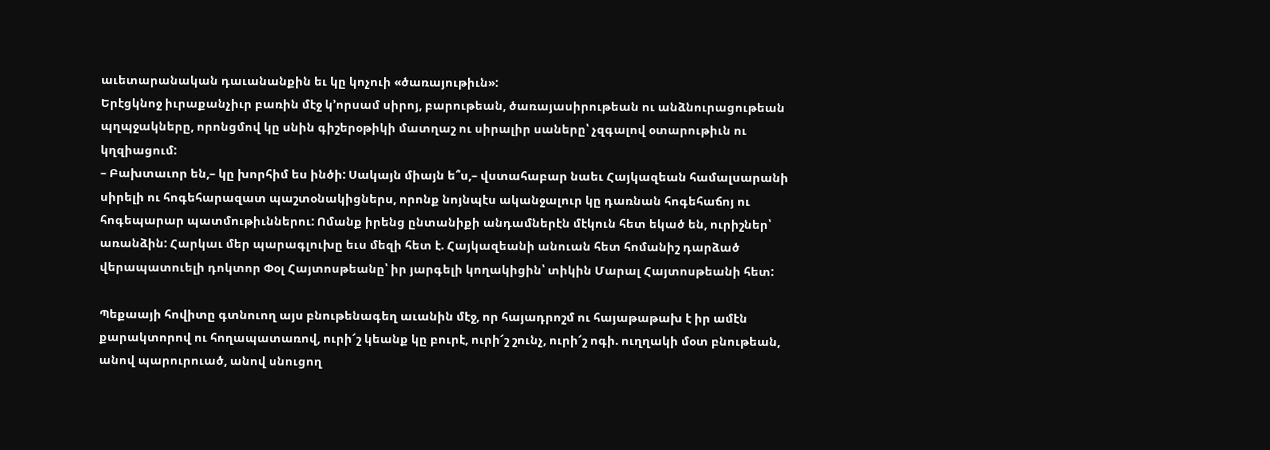աւետարանական դաւանանքին եւ կը կոչուի «ծառայութիւն»:
Երէցկնոջ իւրաքանչիւր բառին մէջ կ’որսամ սիրոյ, բարութեան, ծառայասիրութեան ու անձնուրացութեան պղպջակները, որոնցմով կը սնին գիշերօթիկի մատղաշ ու սիրալիր սաները՝ չզգալով օտարութիւն ու կղզիացում:
– Բախտաւոր են,– կը խորհիմ ես ինծի: Սակայն միայն ե՞ս,– վստահաբար նաեւ Հայկազեան համալսարանի սիրելի ու հոգեհարազատ պաշտօնակիցներս, որոնք նոյնպէս ականջալուր կը դառնան հոգեհաճոյ ու հոգեպարար պատմութիւններու: Ոմանք իրենց ընտանիքի անդամներէն մէկուն հետ եկած են, ուրիշներ՝ առանձին: Հարկաւ մեր պարագլուխը եւս մեզի հետ է. Հայկազեանի անուան հետ հոմանիշ դարձած վերապատուելի դոկտոր Փօլ Հայտոսթեանը՝ իր յարգելի կողակիցին՝ տիկին Մարալ Հայտոսթեանի հետ:

Պեքաայի հովիտը գտնուող այս բնութենագեղ աւանին մէջ, որ հայադրոշմ ու հայաթաթախ է իր ամէն քարակտորով ու հողապատառով, ուրի՜շ կեանք կը բուրէ, ուրի՜շ շունչ, ուրի՜շ ոգի. ուղղակի մօտ բնութեան, անով պարուրուած, անով սնուցող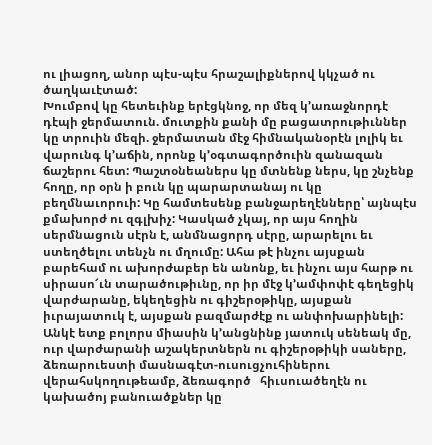ու լիացող, անոր պէս-պէս հրաշալիքներով կկչած ու ծաղկաւէտած:
Խումբով կը հետեւինք երէցկնոջ, որ մեզ կ’առաջնորդէ դէպի ջերմատուն. մուտքին քանի մը բացատրութիւններ կը տրուին մեզի. ջերմատան մէջ հիմնականօրէն լոլիկ եւ վարունգ կ’աճին, որոնք կ’օգտագործուին զանազան ճաշերու հետ: Պաշտօնեաներս կը մտնենք ներս, կը շնչենք հողը, որ օրն ի բուն կը պարարտանայ ու կը բեղմնաւորուի: Կը համտեսենք բանջարեղէնները՝ այնպէս քմախորժ ու զգլխիչ: Կասկած չկայ, որ այս հողին սերմնացուն սէրն է, անմնացորդ սէրը, արարելու եւ ստեղծելու տենչն ու մղումը: Ահա թէ ինչու այսքան բարեհամ ու ախորժաբեր են անոնք, եւ ինչու այս հարթ ու սիրասո՜ւն տարածութիւնը, որ իր մէջ կ’ամփոփէ գեղեցիկ վարժարանը, եկեղեցին ու գիշերօթիկը, այսքան իւրայատուկ է, այսքան բազմարժէք ու անփոխարինելի:
Անկէ ետք բոլորս միասին կ’անցնինք յատուկ սենեակ մը, ուր վարժարանի աշակերտներն ու գիշերօթիկի սաները, ձեռարուեստի մասնագէտ-ուսուցչուհիներու վերահսկողութեամբ, ձեռագործ   հիւսուածեղէն ու կախածոյ բանուածքներ կը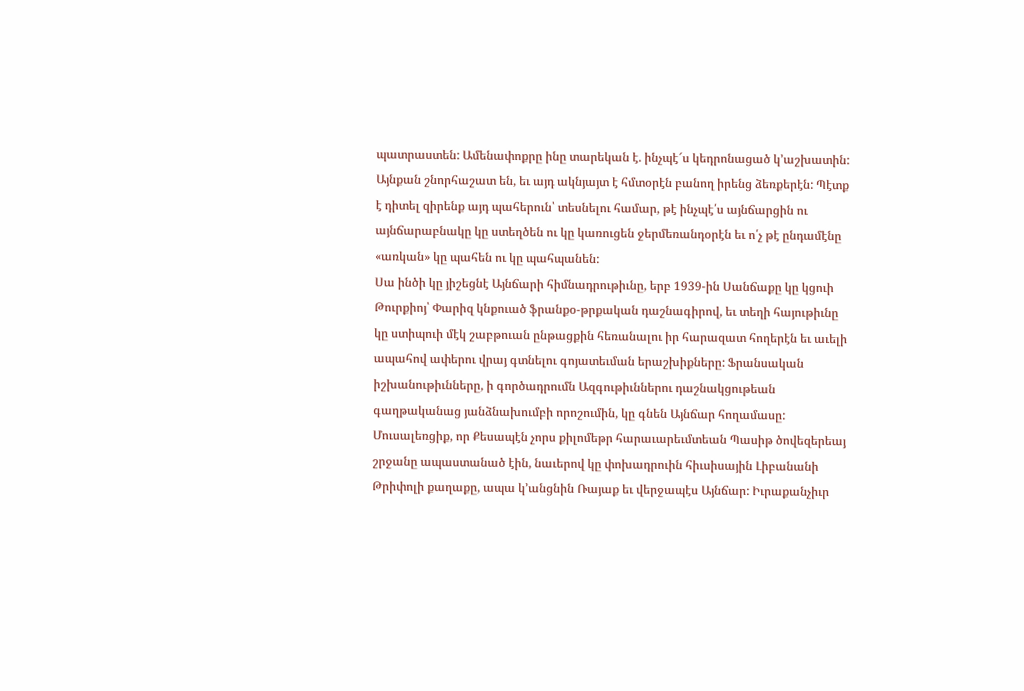պատրաստեն: Ամենափոքրը ինը տարեկան է. ինչպէ՜ս կեդրոնացած կ’աշխատին: Այնքան շնորհաշատ են, եւ այդ ակնյայտ է հմտօրէն բանող իրենց ձեռքերէն: Պէտք է դիտել զիրենք այդ պահերուն՝ տեսնելու համար, թէ ինչպէ՛ս այնճարցին ու այնճարաբնակը կը ստեղծեն ու կը կառուցեն ջերմեռանդօրէն եւ ո՛չ թէ ընդամէնը «առկան» կը պահեն ու կը պահպանեն:
Սա ինծի կը յիշեցնէ Այնճարի հիմնադրութիւնը, երբ 1939-ին Սանճաքը կը կցուի Թուրքիոյ՝ Փարիզ կնքուած ֆրանքօ-թրքական դաշնագիրով, եւ տեղի հայութիւնը կը ստիպուի մէկ շաբթուան ընթացքին հեռանալու իր հարազատ հողերէն եւ աւելի ապահով ափերու վրայ գտնելու գոյատեւման երաշխիքները: Ֆրանսական իշխանութիւնները, ի գործադրումն Ազգութիւններու դաշնակցութեան գաղթականաց յանձնախումբի որոշումին, կը գնեն Այնճար հողամասը: Մուսալեռցիք, որ Քեսապէն չորս քիլոմեթր հարաւարեւմտեան Պասիթ ծովեզերեայ շրջանը ապաստանած էին, նաւերով կը փոխադրուին հիւսիսային Լիբանանի Թրիփոլի քաղաքը, ապա կ’անցնին Ռայաք եւ վերջապէս Այնճար: Իւրաքանչիւր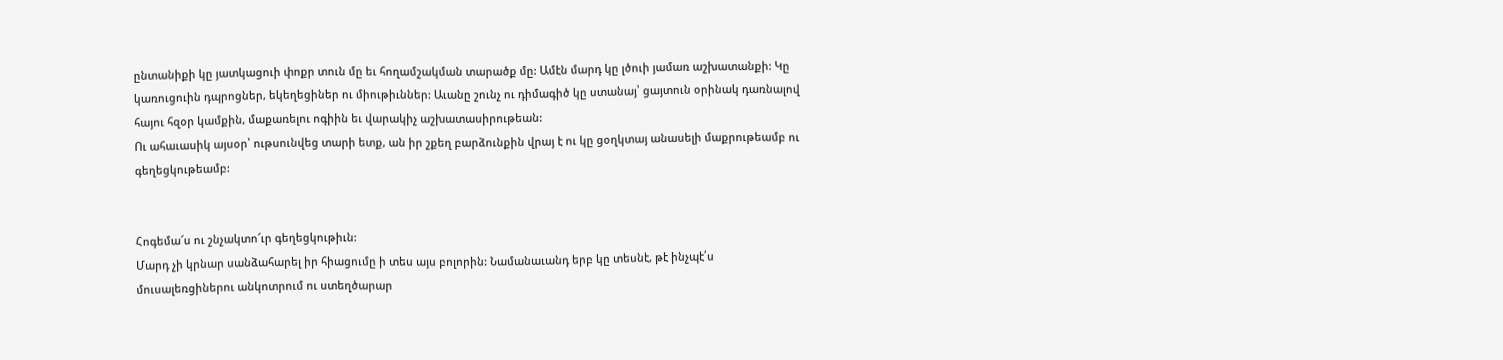ընտանիքի կը յատկացուի փոքր տուն մը եւ հողամշակման տարածք մը: Ամէն մարդ կը լծուի յամառ աշխատանքի: Կը կառուցուին դպրոցներ, եկեղեցիներ ու միութիւններ: Աւանը շունչ ու դիմագիծ կը ստանայ՝ ցայտուն օրինակ դառնալով հայու հզօր կամքին, մաքառելու ոգիին եւ վարակիչ աշխատասիրութեան:
Ու ահաւասիկ այսօր՝ ութսունվեց տարի ետք, ան իր շքեղ բարձունքին վրայ է ու կը ցօղկտայ անասելի մաքրութեամբ ու գեղեցկութեամբ:


Հոգեմա՜ս ու շնչակտո՜ւր գեղեցկութիւն:
Մարդ չի կրնար սանձահարել իր հիացումը ի տես այս բոլորին: Նամանաւանդ երբ կը տեսնէ, թէ ինչպէ՛ս մուսալեռցիներու անկոտրում ու ստեղծարար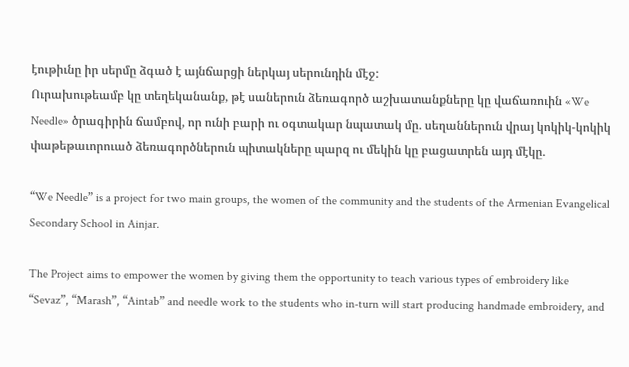էութիւնը իր սերմը ձգած է այնճարցի ներկայ սերունդին մէջ:
Ուրախութեամբ կը տեղեկանանք, թէ սաներուն ձեռագործ աշխատանքները կը վաճառուին «We Needle» ծրագիրին ճամբով, որ ունի բարի ու օգտակար նպատակ մը. սեղաններուն վրայ կոկիկ-կոկիկ փաթեթաւորուած ձեռագործներուն պիտակները պարզ ու մեկին կը բացատրեն այդ մէկը.

“We Needle” is a project for two main groups, the women of the community and the students of the Armenian Evangelical Secondary School in Ainjar.

The Project aims to empower the women by giving them the opportunity to teach various types of embroidery like “Sevaz”, “Marash”, “Aintab” and needle work to the students who in-turn will start producing handmade embroidery, and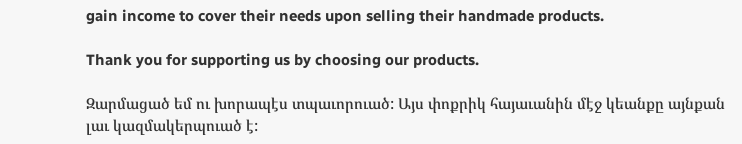gain income to cover their needs upon selling their handmade products.

Thank you for supporting us by choosing our products.

Զարմացած եմ ու խորապէս տպաւորուած: Այս փոքրիկ հայաւանին մէջ կեանքը այնքան լաւ կազմակերպուած է: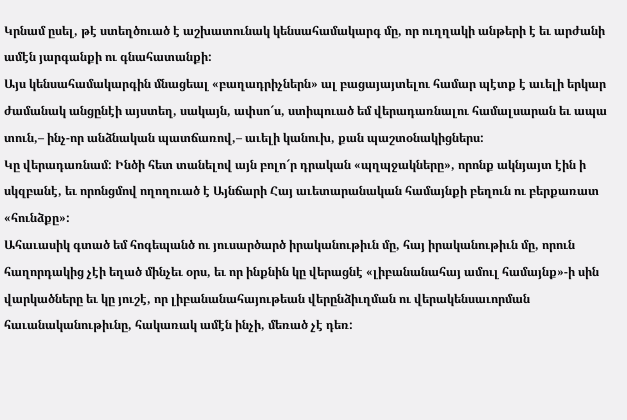Կրնամ ըսել, թէ ստեղծուած է աշխատունակ կենսահամակարգ մը, որ ուղղակի անթերի է եւ արժանի ամէն յարգանքի ու գնահատանքի:
Այս կենսահամակարգին մնացեալ «բաղադրիչներն» ալ բացայայտելու համար պէտք է աւելի երկար ժամանակ անցընէի այստեղ, սակայն, ափսո՜ս, ստիպուած եմ վերադառնալու համալսարան եւ ապա տուն,– ինչ-որ անձնական պատճառով,– աւելի կանուխ, քան պաշտօնակիցներս:
Կը վերադառնամ: Ինծի հետ տանելով այն բոլո՜ր դրական «պղպջակները», որոնք ակնյայտ էին ի սկզբանէ, եւ որոնցմով ողողուած է Այնճարի Հայ աւետարանական համայնքի բեղուն ու բերքառատ «հունձքը»:
Ահաւասիկ գտած եմ հոգեպանծ ու յուսարծարծ իրականութիւն մը, հայ իրականութիւն մը, որուն հաղորդակից չէի եղած մինչեւ օրս, եւ որ ինքնին կը վերացնէ «լիբանանահայ ամուլ համայնք»-ի սին վարկածները եւ կը յուշէ, որ լիբանանահայութեան վերընձիւղման ու վերակենսաւորման հաւանականութիւնը, հակառակ ամէն ինչի, մեռած չէ դեռ: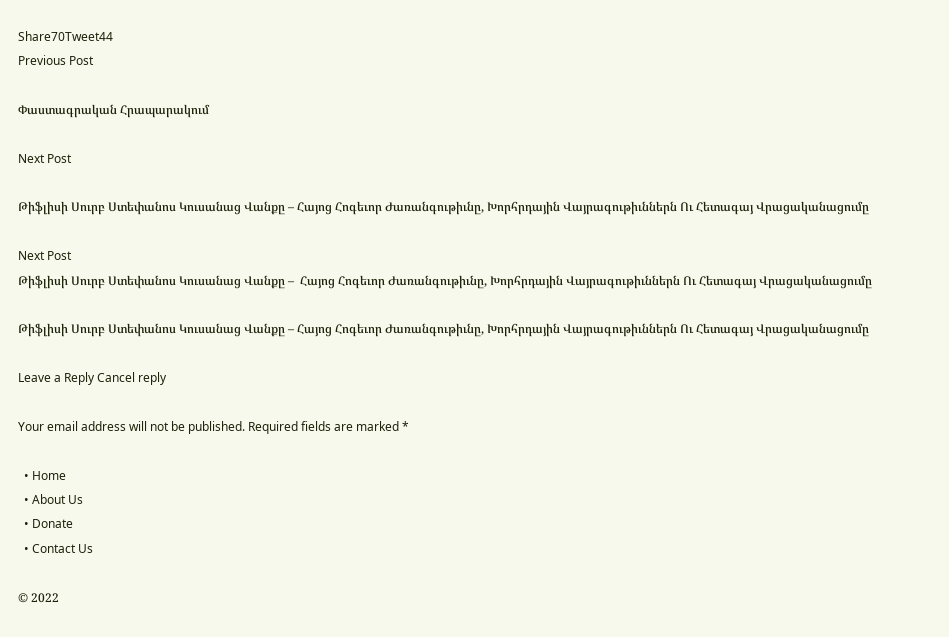Share70Tweet44
Previous Post

Փաստագրական Հրապարակում

Next Post

Թիֆլիսի Սուրբ Ստեփանոս Կուսանաց Վանքը – Հայոց Հոգեւոր Ժառանգութիւնը, Խորհրդային Վայրագութիւններն Ու Հետագայ Վրացականացումը

Next Post
Թիֆլիսի Սուրբ Ստեփանոս Կուսանաց Վանքը –  Հայոց Հոգեւոր Ժառանգութիւնը, Խորհրդային Վայրագութիւններն Ու Հետագայ Վրացականացումը

Թիֆլիսի Սուրբ Ստեփանոս Կուսանաց Վանքը – Հայոց Հոգեւոր Ժառանգութիւնը, Խորհրդային Վայրագութիւններն Ու Հետագայ Վրացականացումը

Leave a Reply Cancel reply

Your email address will not be published. Required fields are marked *

  • Home
  • About Us
  • Donate
  • Contact Us

© 2022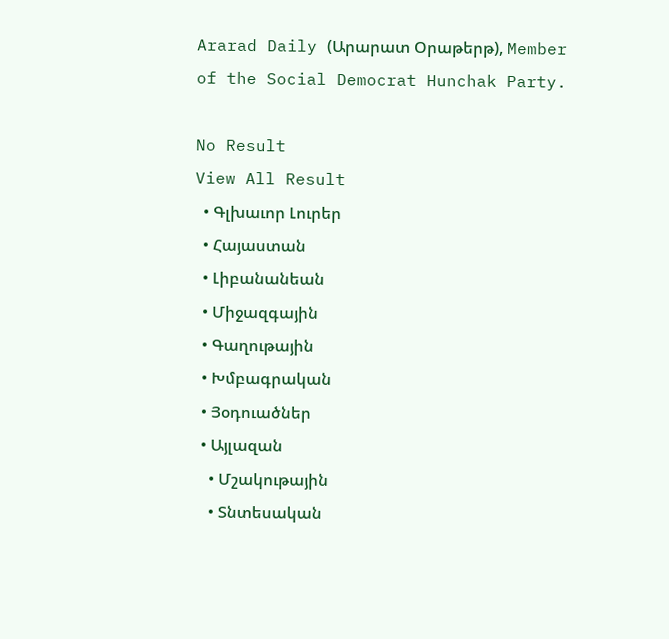Ararad Daily (Արարատ Օրաթերթ), Member of the Social Democrat Hunchak Party.

No Result
View All Result
  • Գլխաւոր Լուրեր
  • Հայաստան
  • Լիբանանեան
  • Միջազգային
  • Գաղութային
  • Խմբագրական
  • Յօդուածներ
  • Այլազան
    • Մշակութային
    • Տնտեսական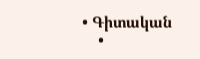• Գիտական
    •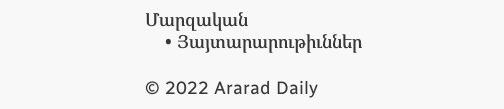Մարզական
    • Յայտարարութիւններ

© 2022 Ararad Daily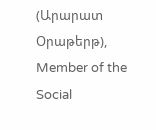(Արարատ Օրաթերթ), Member of the Social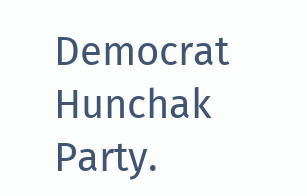Democrat Hunchak Party.